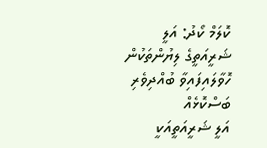ކޮލަމް ކޯދު: އަލީ ޝަރީއަތީގެ ލިޔުންތަކުން ހޮވާލައިފައިވާ ބުއްދިވެރި ބަސްކޮޅެއް
އަލީ ޝަރީއަތީއަކީ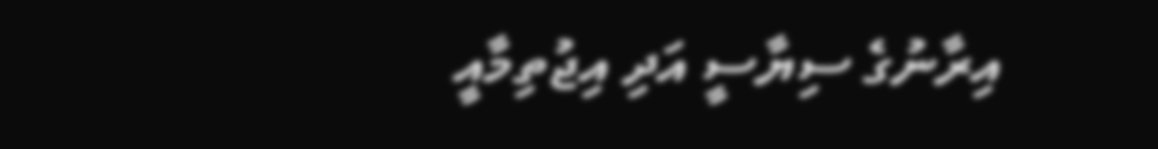އިރާނުގެ ސިޔާސީ އަދި އިޖުތިމާއީ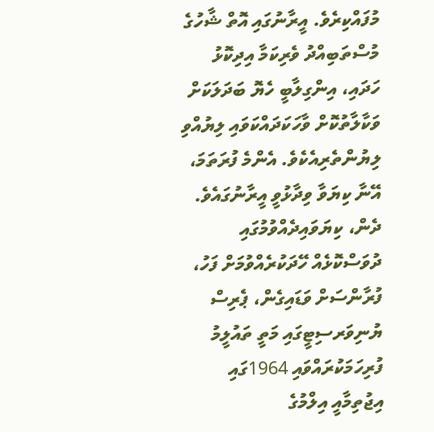މުފައްކިރެވެ. އީރާނުގައި އޮތް ޝާހުގެ މުސްތަބިއްދު ވެރިކަމާ އިދިކޮޅު ހަދައި، އިންގިލާބީ ހެޔޮ ބަދަލަކަށް ވަކާލާތުކޮށް ވާހަކަދައްކަވައި ލިޔުއްވި ލިޔުންތެރިއެކެވެ. އެންމެ ފުރަތަމަ، އޭނާ ކިޔަވާ ވިދާޅުވީ އީރާނުގައެވެ. ދެން، ކިޔަވައިދެއްވުމުގައި ދުވަސްކޮޅެއް ހޭދަކުރެއްވުމަށް ފަހު، ފުރާންސަށް ވަޑައިގެން، ޕެރިސް ޔުނިވަރސިޓީގައި މަތީ ތައުލީމު ފުރިހަމަކުރައްވައި 1964ގައި އިޖުތިމާއީ އިލްމުގެ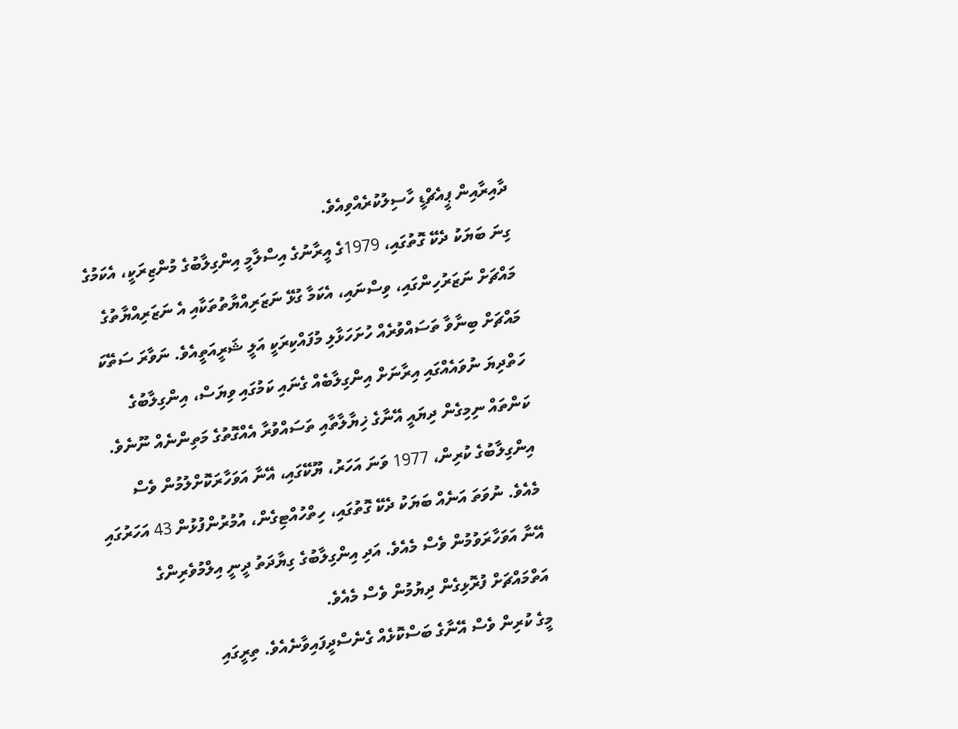ދާއިރާއިން ޕީއެޗްޑީ ހާސިލުކުރެއްވިއެވެ.
ގިނަ ބަޔަކު ދެކޭ ގޮތުގައި، 1979ގެ އީރާނުގެ އިސްލާމީ އިންގިލާބުގެ މުންޒިރަކީ، އެކަމުގެ މައްޗަށް ނަޒަރުހިންގައި، ވިސްނައި، އެކަމާ ގުޅޭ ނަޒަރިއްޔާތުތަކާއި އެ ނަޒަރިއްޔާތުގެ މައްޗަށް ބިނާވާ ތަސައްވުރެއް ހުށަހަޅާލި މުފައްކިރަކީ އަލީ ޝަރީއަތީއެވެ. ނަވާރަ ސަތޭކަ ހަތްދިޔަ ނުވައެއްގައި އިރާނަށް އިންގިލާބެއް ގެނައި ކަމުގައި ވިޔަސް، އިންގިލާބުގެ ކަންތައް ނިމިގެން ދިޔައީ އޭނާގެ ޚިޔާލާތާއި ތަސައްވުރާ އެއްގޮތުގެ މަތިންނެއް ނޫނެވެ. އިންގިލާބުގެ ކުރިން، 1977 ވަނަ އަހަރު، ޔޫކޭގައި، އޭނާ އަވަހާރަކޮށްލުމުން ވެސް މެއެވެ. ނުވަތަ އަނެއް ބަޔަކު ދެކޭ ގޮތުގައި، ހިތްހުއްޓިގެން، އުމުރުންފުޅުން 43 އަހަރުގައި އޭނާ އަވަހާރަވުމުން ވެސް މެއެވެ. އަދި އިންގިލާބުގެ ގިޔާދަތު ދީނީ އިލްމުވެރިންގެ އަތްމައްޗަށް ފުރޮޅިގެން ދިޔުމުން ވެސް މެއެވެ.
މީގެ ކުރިން ވެސް އޭނާގެ ބަސްކޮޅެއް ގެނެސްދީފައިވާނެއެވެ. ތިރީގައި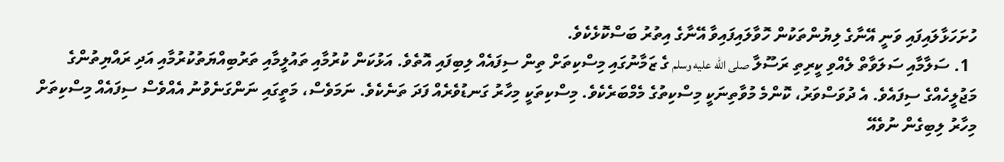ހުށަހަޅާލައިފައި ވަނީ އޭނާގެ ލިޔުންތަކުން ހޮވާލައިފައިވާ އޭނާގެ އިތުރު ބަސްކޮޅެކެވެ.
  1. ސަލާމާއި ސަލަވާތް ލެއްވި ކީރިތި ރަސޫލާ صلى الله عليه وسلم ގެ ޒަމާނުގައި މިސްކިތަށް ތިން ސިފައެއް ލިބިފައި އޮތެވެ. އަޅުކަން ކުރުމާއި ތައުލީމާއި ތަރުބިއްޔަތުކުރުމާއި އަދި ރައްޔިތުންގެ މަޖުލީހެއްގެ ސިފައެވެ. އެ ދުވަސްވަރު، ކޮންމެ މުވާތިނަކީ މިސްކިތުގެ މެމްބަރެކެވެ. މިސްކިތަކީ މިހާރު ގަނޑުވެރެއް ފަދަ ތަނެކެވެ. ނަމަވެސް، މަތީގައި ނަންގަނެވުނު އެއްވެސް ސިފައެއް މިސްކިތަށް މިހާރު ލިބިގެން ނުވެއޭ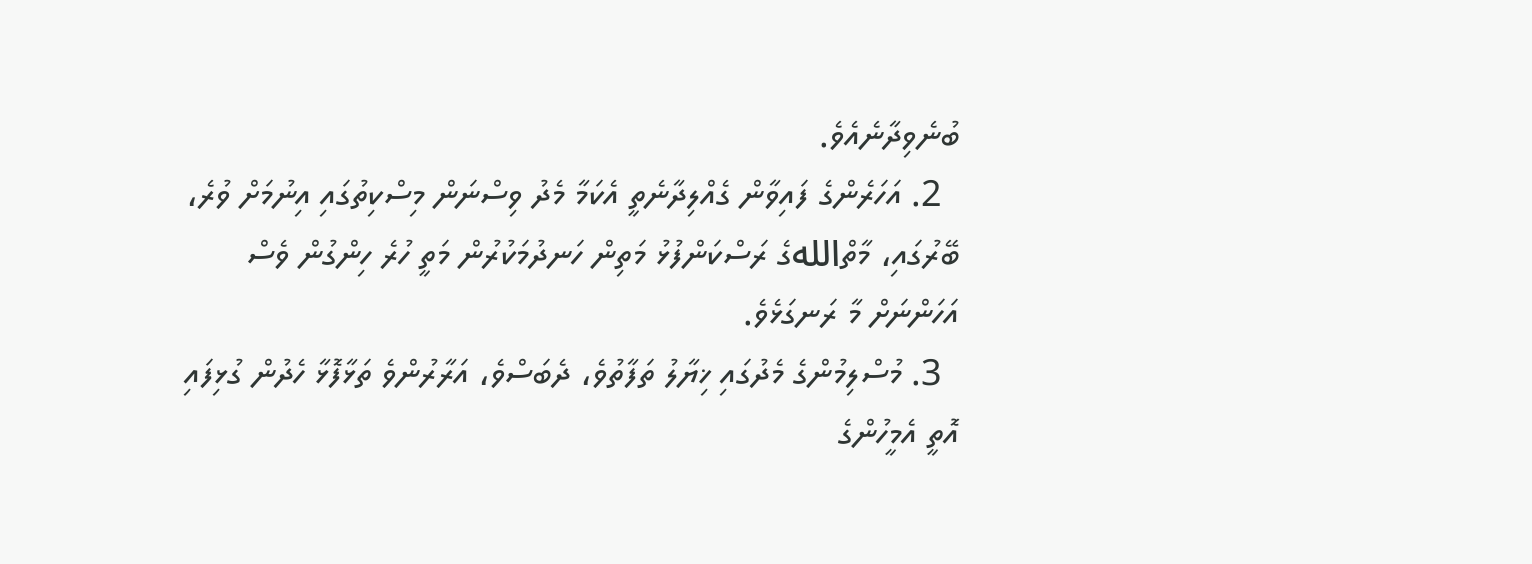ބުނެވިދާނެއެވެ.
  2. އަހަރެންގެ ފައިވާން ގެއްލިދާނެތީ އެކަމާ މެދު ވިސްނަން މިސްކިތުގައި އިނުމަށް ވުރެ، ބޭރުގައި، މާތްاللهގެ ރަސްކަންފުޅު މަތިން ހަނދުމަކުރުން މަތީ ހުރެ ހިންގުން ވެސް އަހަންނަށް މާ ރަނގަޅެވެ.
  3. މުސްލިމުންގެ މެދުގައި ޚިޔާލު ތަފާތުވެ، ދެބަސްވެ، އަރާރުންވެ ތަޅާފޮޅާ ހެދުން ގުޅިފައި އޮތީ އެމީހުންގެ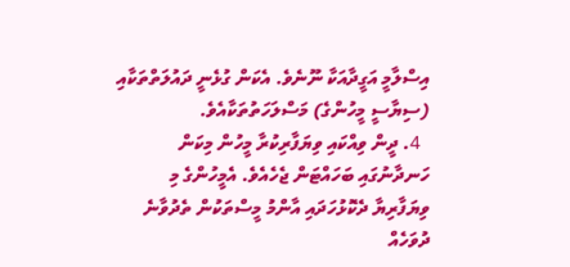އިސްލާމީ އަގީދާއަކާ ނޫނެވެ. އެކަން ގުޅެނީ ދައުލަތްތަކާއި (ސިޔާސީ މީހުންގެ) މަސްލަހަތުތަކާއެވެ.
  4. ދީން ވިއްކައި ވިޔަފާރިކުރާ މީހުން މިކަން ހަނދާނުގައި ބަހައްޓަން ޖެހެއެވެ. އެމީހުންގެ މި ވިޔަފާރިޔާ ދެކޮޅުހަދައި އާންމު މީސްތަކުން ތެދުވާނެ ދުވަހެއް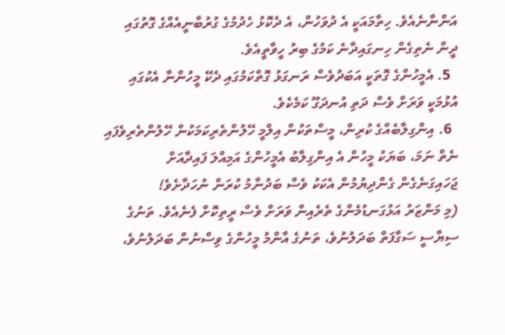އަންނާނެއެވެ. ހިތާމައަކީ އެ ދުވަހުން، އެ ދެކޮޅު ހެދުމުގެ ގުރުބާނީއެއްގެ ގޮތުގައި ދީން ނެތިގެން ހިނގައިދާނެ ކަމުގެ ބިރު ހީވާތީއެވެ.
  5. އެމީހުންގެ ގޮތަކީ އަބަދުވެސް ރަނގަޅު ގޮތްކަމުގައި ދެކޭ މީހުންނާ އެކުގައި އުޅުމަކީ ވަރަށް ވެސް ދަތި އުނދަގޫ ކަމެކެވެ.
  6. އިންގިލާބެއްގެ ކުރިން، މީސްތަކުން އިލްމީ ހޭލުންތެރިކަމަކުން ހޭލުންތެރިވެފައި ނެތް ނަމަ، ބަޔަކު މީހުން އެ އިންގިލާބު އެމީހުންގެ އަމިއްލަ ފައިދާއަށް ޖަހައިގަނެގެން ގެންދިޔުމުން އެކަކު ވެސް ބަދުނާމު ކުރަން ނުހަދާށެވެ!
(މި މަންޒަރު އަޅުގަނޑުމެންގެ ތެރެއިން ވަރަށް ވެސް ރީތިކޮށް ފެނެއެވެ. ތަނުގެ ސިޔާސީ ސަގާފަތް ބަދަލުނުވެ، ތަނުގެ އާންމު މީހުންގެ ވިސްނުން ބަދަލުނުވެ،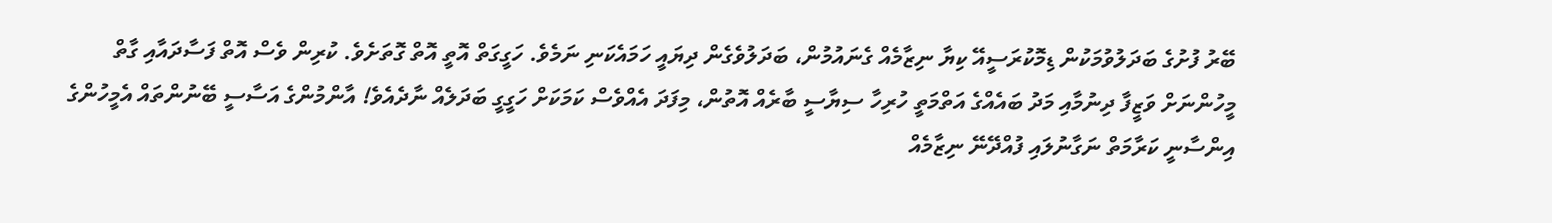ބޭރު ފުށުގެ ބަދަލުވުމަކުން ޑިމޮކުރަސީއޭ ކިޔާ ނިޒާމެއް ގެނައުމުން، ބަދަލުވެގެން ދިޔައީ ހަމައެކަނި ނަމެވެ. ހަގީގަތް އޮތީ އޮތް ގޮތަށެވެ. ކުރިން ވެސް އޮތް ފަސާދައާއި ގާތް މީހުންނަށް ވަޒީފާ ދިނުމާއި މަދު ބައެއްގެ އަތްމަތީ ހުރިހާ ސިޔާސީ ބާރެއް އޮތުން، މިފަދަ އެއްވެސް ކަމަކަށް ހަގީގީ ބަދަލެއް ނާދެއެވެ! އާންމުންގެ އަސާސީ ބޭނުންތައް އެމީހުންގެ އިންސާނީ ކަރާމަތް ނަގާނުލައި ފުއްދޭނޭ ނިޒާމެއް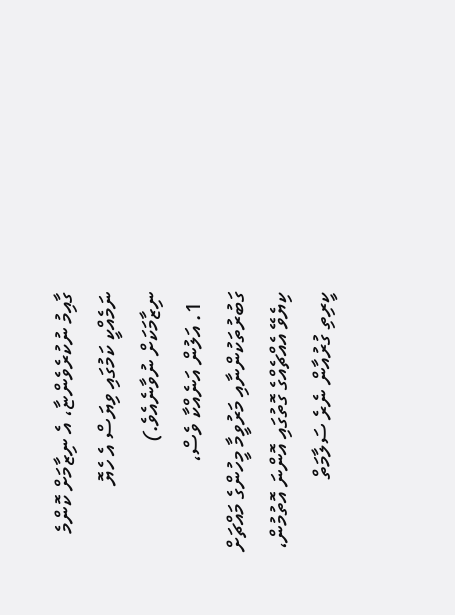ގާއިމު ނުކުރެވެންޏާ، އެ ނިޒާމަށް ކޮންމެ ނަމެއްކީ ކަމުގައި ވިޔަސް އެ ހެޔޮ ނިޒާމަކަށް ނުވާނެއެވެ.)
  1. އަލުން އަނެއްކާ ވެސް، ގަބުރުތަކުންނާއި މަރުވީމާ މީހުންގެ މައްޗަށް ކިޔެވޭ އެއްޗެއްގެ ގޮތުގައި އޮންނަ އޮތުމުން، ކީރިތި ގުރުއާން ނެރެ ސަލާމަތް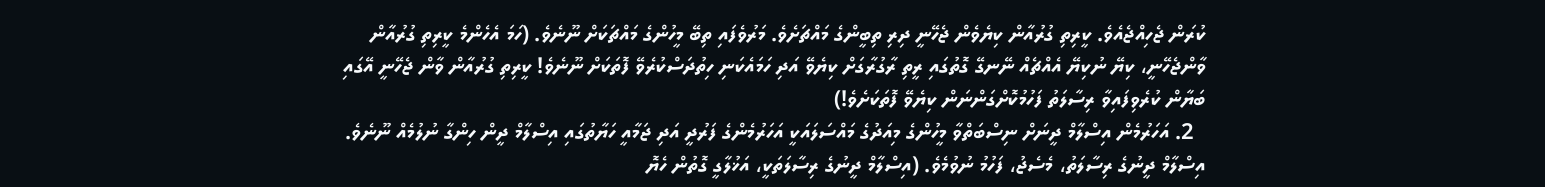ކުރަން ޖެހިއްޖެއެވެ. ކީރިތި ގުރުއާން ކިޔެވެން ޖެހޭނީ ދިރި ތިބީންގެ މައްޗަށެވެ. މަރުވެފައި ތިބޭ މީހުންގެ މައްޗަކަށް ނޫނެވެ. (ހަމަ އެހެންމެ ކީރިތި ގުރުއާން ވާންޖެހޭނީ، ކިޔޭ ނުކިޔޭ އެއްޗެއް ނޭނގޭ ގޮތުގައި ރީތި ރާގުރާގަށް ކިޔެވޭ އަދި ހަމައެކަނި ހިތުދަސްކުރެވޭ ފޮތަކަށް ނޫނެވެ! ކީރިތި ގުރުއާން ވާން ޖެހޭނީ އޭގައި ބަޔާން ކުރެވިފައިވާ ރިސާލަތު ފަހުމުކޮށްގަންނަން ކިޔެވޭ ފޮތަކަށެވެ!)
  2. އަހަރުމެން އިސްލާމް ދީނަށް ނިސްބަތްވާ މީހުންގެ މިއަދުގެ މައްސަލައަކީ އަހަރުމެންގެ ފަރުދީ އަދި ޖަމާއީ ހަޔާތުގައި އިސްލާމް ދީން ހިންގާ ނުލުމެއް ނޫނެވެ. އިސްލާމް ދީނުގެ ރިސާލަތު، މެސެޖު، ފަހުމު ނުވުމެވެ. (އިސްލާމް ދީނުގެ ރިސާލަތަކީ، އަޚުލާގީ ގޮތުން ހެޔޮ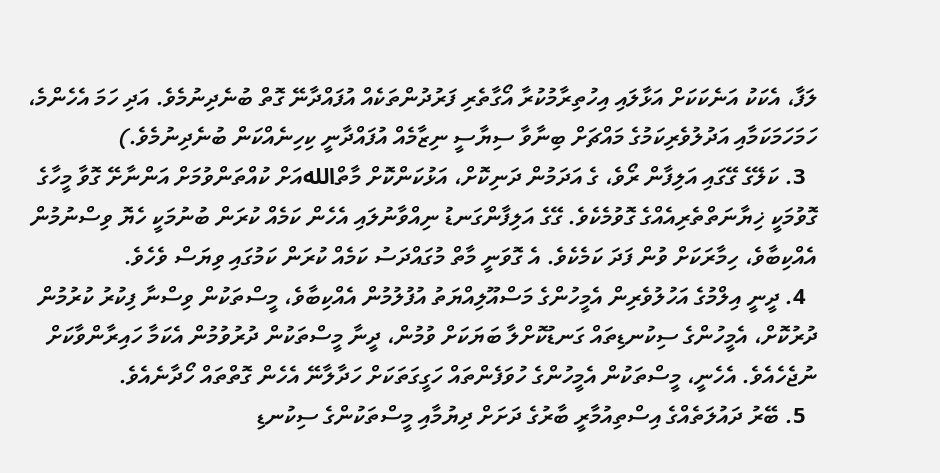ލަފާ، އެކަކު އަނެކަކަށް އަޅާލައި އިހުތިރާމުކުރާ އޯގާތެރި ފަރުދުންތަކެއް އުފައްދާނޭ ގޮތް ބުނެދިނުމެވެ. އަދި ހަމަ އެހެންމެ، ހަމަހަމަކަމާއި އަދުލުވެރިކަމުގެ މައްޗަށް ބިނާވާ ސިޔާސީ ނިޒާމެއް އުފައްދާނީ ކިހިނެއްކަން ބުނެދިނުމެވެ.)
  3. ކަލޭގެ ގޭގައި އަލިފާން ރޯވެ، ގެ އަދަމުން ދަނިކޮށް، އަޅުކަންކޮށް މާތްاللهއަށް ކުއްތަންވުމަށް އަންނާށޭ ގޮވާ މީހާގެ ގޮވުމަކީ ޚިޔާނަތްތެރިއެއްގެ ގޮވުމެކެވެ. ގޭގެ އަލިފާންގަނޑު ނިއްވާނުލައި އެހެން ކަމެއް ކުރަން ބުނުމަކީ ހެޔޮ ވިސްނުމުން އެއްކިބާވެ، ހިމާރަކަށް ވުން ފަދަ ކަމެކެވެ. އެ ގޮވަނީ މާތް މުގައްދަސު ކަމެއް ކުރަން ކަމުގައި ވިޔަސް ވެހެވެ.
  4. ދީނީ އިލްމުގެ އަހުލުވެރިން އެމީހުންގެ މަސްއޫލިއްޔަތު އުފުލުމުން އެއްކިބާވެ، މީސްތަކުން ވިސްނާ ފިކުރު ކުރުމުން ދުރުކޮށް، އެމީހުންގެ ސިކުނޑިތައް ގަނޑުކޮށްލާ ބަޔަކަށް ވުމުން، ދީނާ މީސްތަކުން ދުރުވުމުން އެކަމާ ހައިރާންވާކަށް ނުޖެހެއެވެ. އެހެނީ، މީސްތަކުން އެމީހުންގެ ހުވަފެންތައް ހަގީގަތަކަށް ހަދާލާނޭ އެހެން ގޮތްތައް ހޯދާނެއެވެ.
  5. ބޭރު ދައުލަތެއްގެ އިސްތިއުމާރީ ބާރުގެ ދަށަށް ދިޔުމާއި މީސްތަކުންގެ ސިކުނޑި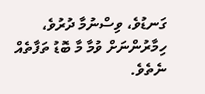ގަނޑުވެ، ވިސްނުމާ ދުރުވެ، ހިމާރުންނަށް ވުމާ މާ ބޮޑު ތަފާތެއް ނެތެވެ.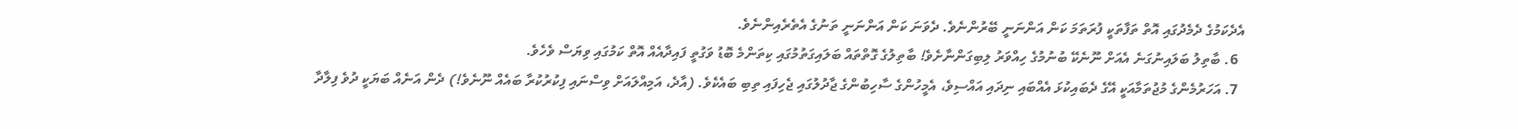އެދެކަމުގެ ދެމެދުގައި އޮތް ތަފާތަކީ ފުރަތަމަ ކަން އަންނަނީ ބޭރުންނެވެ. ދެވަނަ ކަން އަންނަނީ ތަނުގެ އެތެރެއިންނެވެ.
  6. ބާތިލު ބަލައިނުގަނެ އެއަށް ނޫނެކޭ ބުނުމުގެ ހިއްވަރު ލިބިގަންނާށެވެ! ބާތިލުގެ ގޮތްތައް ބަލައިގަތުމުގައި ކިތަންމެ ބޮޑު ވަގުތީ ފައިދާއެއް އޮތް ކަމުގައި ވިޔަސް ވެހެވެ.
  7. އަހަރުމެންގެ މުޖުތަމާއަކީ އޭގެ ދެބައިކުޅަ އެއްބައި ނިދައި އައްސިވެ، އެމީހުންގެ ސާހިބުންގެ ޖާދުލުގައި ޖެހިފައި ތިބި ބައެކެވެ. (އާދެ، އަމިއްލައަށް ވިސްނައި ފިކުރުކުރާ ބައެއް ނޫނެވެ!) ދެން އަނެއް ބަޔަކީ ދުވެ ފިލާދާ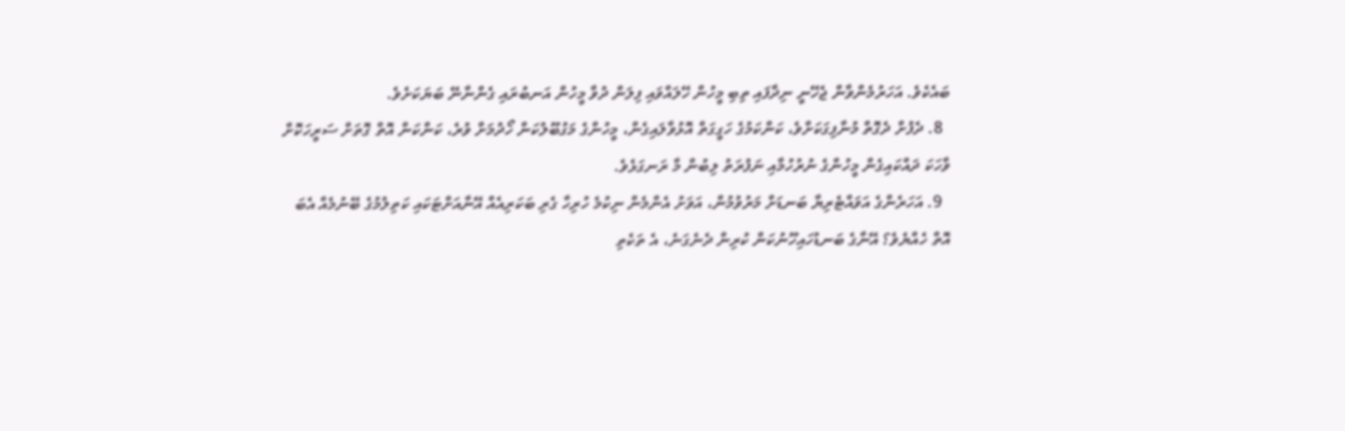ބައެކެވެ. އަހަރުމެންވާން ޖެހޭނީ ނިދާފައި ތިބި މީހުން ހޭލައްވައި ފިލަން ދުވާ މީހުން އަނބުރައި ގެންނާނޭ ބަޔަކަށެވެ.
  8. ދެފުށް ދެގޮތް މުނާފިގަކަށްވެ، ކަންކަމުގެ ހަގީގަތް އޮޅުވާލައިގެން، މީހުންގެ މަގުބޫލުކަން ހޯދުމަށް ވުރެ، ކަންކަން އޮތް ގޮތަށް ސަރީހަކޮށް ވާހަކަ ދައްކައިގެން މީހުންގެ ނުރުހުމާއި ނަފުރަތު ލިބުން މާ ރަނގަޅެވެ.
  9. އަހަރެންގެ އަވައްޓެރިޔާ ބަނޑަށް މަރުވުމުން، އަވަށު އެންމެން ނިކުމެ ހުރިހާ ގެރި ބަކަރިއެއް އޭނާއަށްޓަކައި ކަތިލުމުގެ ބޭނުމެއް އެބަ އޮތް ހެއްޔެވެ؟ އޭނާގެ ބަނޑުހައިހޫނުކަން ކުރިން ދެނެގަނެ، އެ ތަކެތި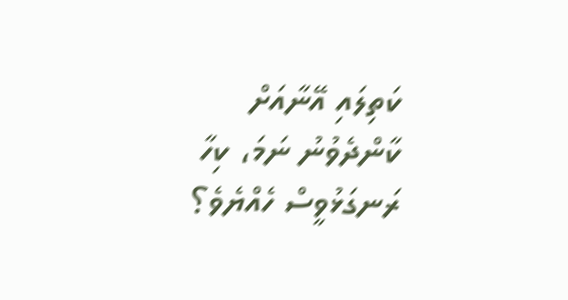ކަތިލައި އޭނާއަށް ކާންދެވުނު ނަމަ، ކިހާ ރަނގަޅުވީސް ހެއްޔެވެ؟